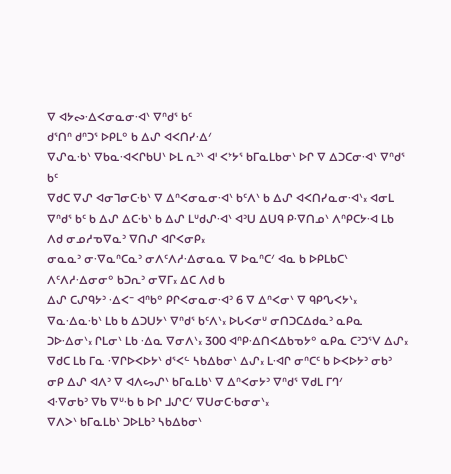ᐁ ᐊᔭᔓᐧᐃᐸᓂᓇᓂᐧᐊᐠ ᐁᐢᑯᕐ ᑲᑦ
ᑯᕐᑎᐢ ᑯᐢᑐᕐ ᐅᑭᒪᐤ ᑲ ᐃᔑ ᐊᐸᑎᓯᐧᐃᐟ
ᐁᔑᓇᐧᑲᐠ ᐁᑲᓇᐧᐊᐸᒋᑲᑌᐠ ᐅᒪ ᕆᐣᐠ ᐊᑊ ᐸᔾᔭᕐ ᑲᒥᓇᒪᑲᓂᐠ ᐅᒋ ᐁ ᐃᑐᑕᓂᐧᐊᐠ ᐁᐢᑯᕐ ᑲᑦ
ᐁᑯᑕ ᐁᔑ ᐊᓂᒣᓂᑕᐧᑲᐠ ᐁ ᐃᐢᐸᓂᓇᓂᐧᐊᐠ ᑲᑦᐱᐠ ᑲ ᐃᔑ ᐊᐸᑎᓯᓇᓂᐧᐊᐠ᙮ ᐊᓂᒪ ᐁᐢᑯᕐ ᑲᑦ ᑲ ᐃᔑ ᐃᑕᐧᑲᐠ ᑲ ᐃᔑ ᒪᐡᑯᔑᐧᐊᐠ ᐊᐣᑌ ᐃᑌᑫ ᑭᐧᐁᑎᓄᐠ ᐱᐢᑭᑕᔭᐧᐊ ᒪᑲ ᐱᑯ ᓂᓄᓱᓀᐁᓇᐣ ᐁᑎᔑ ᐊᒋᐸᓂᑭ᙮
ᓂᓇᓇᐣ ᓂᐧᐁᓇᐢᑕᓇᐣ ᓂᐱᑦᐱᓱᐧᐃᓂᓇᓇ ᐁ ᐅᓇᐢᑕᐟ ᐊᓇ ᑲ ᐅᑭᒪᑲᑕᐠ ᐱᑦᐱᓱᐧᐃᓂᓂᐤ ᑲᑐᕆᐣ ᓂᐁᒥ᙮ ᐃᑕ ᐱᑯ ᑲ
ᐃᔑ ᑕᔑᑫᔭᐣ ᐧᐃᐸᐨ ᐊᐢᑲᐤ ᑭᒋᐸᓂᓇᓂᐧᐊᐣ 6 ᐁ ᐃᐢᐸᓂᐠ ᐁ ᑫᑭᔐᐸᔭᐠ᙮ ᐁᓇᐧᐃᓇᐧᑲᐠ ᒪᑲ ᑲ ᐃᑐᑌᔭᐠ ᐁᐢᑯᕐ ᑲᑦᐱᐠ᙮ ᐅᒐᐸᓂᐡ ᓂᑎᑐᑕᐃᑯᓇᐣ ᓇᑭᓇ ᑐᐅᐧᐃᓂᐠ᙮ ᒋᒪᓂᐠ ᒪᑲ ᐧᐃᓇ ᐁᓂᐱᐠ᙮ 300 ᐊᐢᑭᐧᐃᑎᐸᐃᑲᓀᔭᐤ ᓇᑭᓇ ᑕᐣᑐᕐᐯ ᐃᔑ᙮ ᐁᑯᑕ ᒪᑲ ᒥᓇ ᐧᐁᒋᐅᐸᐅᔭᐠ ᑯᕐᐸᓪ ᓴᑲᐃᑲᓂᐠ ᐃᔑ᙮ ᒪᐧᐊᒋ ᓂᐢᑕᑦ ᑲ ᐅᐸᐅᔭᐣ ᓂᑲᐣ ᓂᑭ ᐃᔑ ᐊᐱᐣ ᐁ ᐊᐱᔕᔑᐠ ᑲᒥᓇᒪᑲᐠ ᐁ ᐃᐢᐸᓂᔭᐣ ᐁᐢᑯᕐ ᐁᑯᒪ ᒥᒉᐟ
ᐊᐧᐁᓂᑲᐣ ᐁᑲ ᐁᐡᐧᑲ ᑲ ᐅᒋ ᒧᔑᑕᐟ ᐁᑌᓂᑕᐧᑲᓂᓂᐠ᙮
ᐁᐱᐳᐠ ᑲᒥᓇᒪᑲᐠ ᑐᐅᒪᑲᐣ ᓴᑲᐃᑲᓂᐠ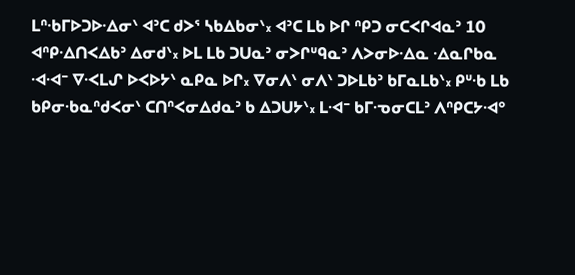ᒪᐢᐧᑲᒥᐅᑐᐅᐧᐃᓂᐠ ᐊᐣᑕ ᑯᐳᕐ ᓴᑲᐃᑲᓂᐠ᙮ ᐊᐣᑕ ᒪᑲ ᐅᒋ ᐢᑭᑐ ᓂᑕᐸᒋᐊᓇᐣ 10 ᐊᐢᑭᐧᐃᑎᐸᐃᑲᐣ ᐃᓂᑯᐠ᙮ ᐅᒪ ᒪᑲ ᑐᑌᓇᐣ ᓂᐳᒋᐡᑫᓇᐣ ᐱᐳᓂᐅᐧᐃᓇ ᐧᐃᓇᒋᑲᓇ ᐧᐊᐧᐊᐨ ᐁᐧᐸᒪᔑ ᐅᐸᐅᔭᐠ ᓇᑭᓇ ᐅᒋ᙮ ᐁᓂᐱᐠ ᓂᐱᐠ ᑐᐅᒪᑲᐣ ᑲᒥᓇᒪᑲᐠ᙮ ᑭᐡᐧᑲ ᒪᑲ ᑲᑭᓂᐧᑲᓇᐢᑯᐸᓂᐠ ᑕᑎᐢᐸᓂᐃᑯᓇᐣ ᑲ ᐃᑐᑌᔭᐠ᙮ ᒪᐧᐊᐨ ᑲᒥᐧᓀᓂᑕᒪᐣ ᐱᐢᑭᑕᔭᐧᐊᐤ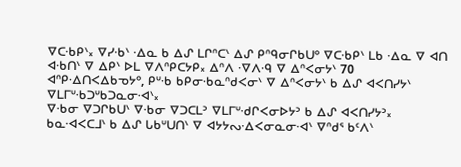ᐁᑕᐧᑲᑭᐠ᙮ ᐁᓯᐧᑲᐠ ᐧᐃᓇ ᑲ ᐃᔑ ᒪᒋᐢᑕᐠ ᐃᔑ ᑭᐢᑫᓂᒋᑲᑌᐤ ᐁᑕᐧᑲᑭᐠ ᒪᑲ ᐧᐃᓇ ᐁ ᐊᑎ ᐊᐧᑲᑎᐠ ᐁ ᐃᑭᐠ ᐅᒪ ᐁᐱᐢᑭᑕᔭᑭ᙮ ᐃᐢᐱ ᐧᐁᐱᐧᑫ ᐁ ᐃᐢᐸᓂᔭᐠ 70 ᐊᐢᑭᐧᐃᑎᐸᐃᑲᓀᔭᐤ, ᑭᐡᐧᑲ ᑲᑭᓂᐧᑲᓇᐢᑯᐸᓂᐠ ᐁ ᐃᐢᐸᓂᔭᐠ ᑲ ᐃᔑ ᐊᐸᑎᓯᔭᐠ ᐁᒪᒥᐡᐧᑲᑐᐡᑲᑐᓇᓂᐧᐊᐠ᙮
ᐁᐧᑲᓂ ᐁᑐᒋᑲᑌᐠ ᐁᐧᑲᓂ ᐁᑐᑕᒪᐣ ᐁᒪᒥᐡᐧᑯᒋᐸᓂᐅᔭᐣ ᑲ ᐃᔑ ᐊᐸᑎᓯᔭᐣ᙮
ᑲᓇᐧᐊᐸᑕᒧᐠ ᑲ ᐃᔑ ᒐᑲᐡᑌᑎᐠ ᐁ ᐊᔭᔭᔓᐧᐃᐸᓂᓇᓂᐧᐊᐠ ᐁᐢᑯᕐ ᑲᑦᐱᐠ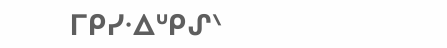ᒥᑭᓯᐧᐃᐡᑭᔑᐠ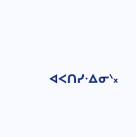ᐊᐸᑎᓯᐧᐃᓂᐠ᙮